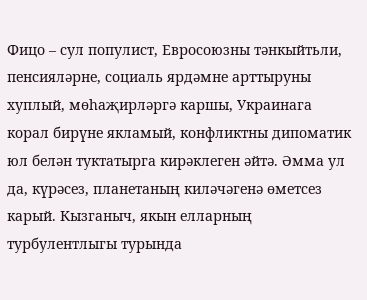Фицо – сул популист, Евросоюзны тәнкыйтьли, пенсияләрне, социаль ярдәмне арттыруны хуплый, мөһаҗирләргә каршы, Украинага корал бирүне якламый, конфликтны дипоматик юл белән туктатырга кирәклеген әйтә. Әмма ул да, күрәсез, планетаның киләчәгенә өметсез карый. Кызганыч, якын елларның турбулентлыгы турында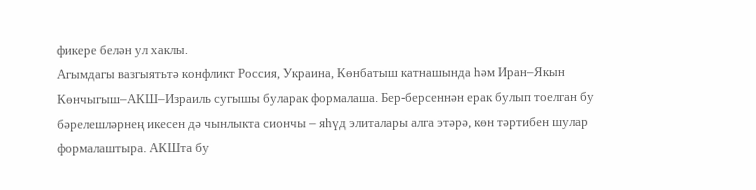фикере белән ул хаклы.
Агымдагы вазгыятьтә конфликт Россия, Украина, Көнбатыш катнашында һәм Иран–Якын Көнчыгыш–АКШ–Израиль сугышы буларак формалаша. Бер-берсеннән ерак булып тоелган бу бәрелешләрнең икесен дә чынлыкта сиончы – яһүд элиталары алга этәрә, көн тәртибен шулар формалаштыра. АКШта бу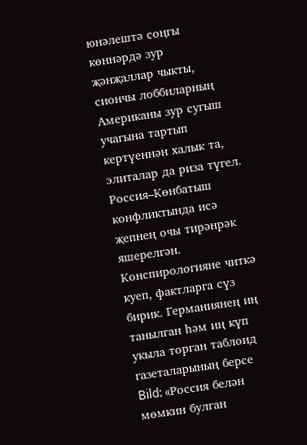юнәлештә соңгы көннәрдә зур җәнҗаллар чыкты, сиончы лоббиларның Американы зур сугыш учагына тартып кертүеннән халык та, элиталар да риза түгел. Россия–Көнбатыш конфликтында исә җепнең очы тирәнрәк яшерелгән.
Конспирологияне читкә куеп, фактларга сүз бирик. Германиянең иң танылган һәм иң күп укыла торган таблоид газеталарының берсе Bild: «Россия белән мөмкин булган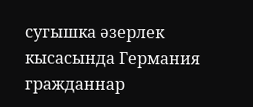сугышка әзерлек кысасында Германия гражданнар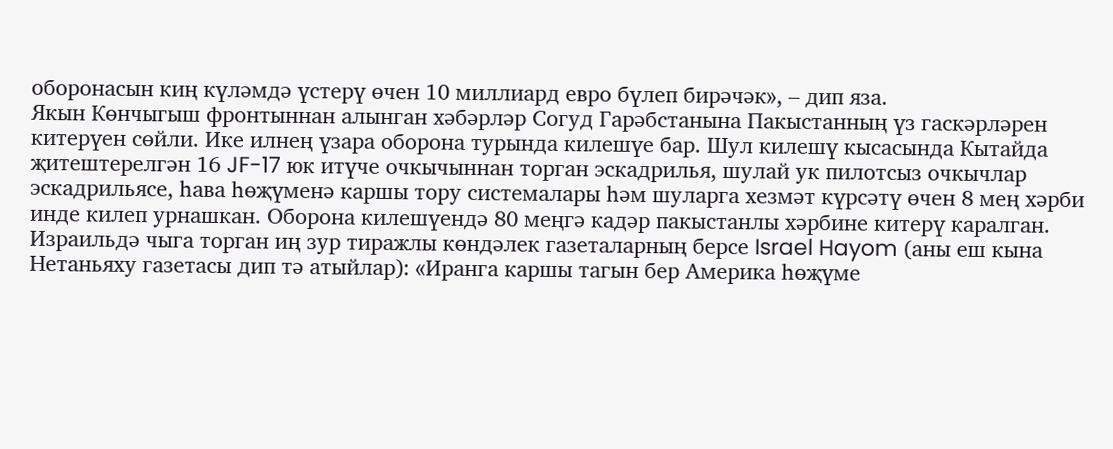оборонасын киң күләмдә үстерү өчен 10 миллиард евро бүлеп бирәчәк», – дип яза.
Якын Көнчыгыш фронтыннан алынган хәбәрләр Согуд Гарәбстанына Пакыстанның үз гаскәрләрен китерүен сөйли. Ике илнең үзара оборона турында килешүе бар. Шул килешү кысасында Кытайда җитештерелгән 16 JF-17 юк итүче очкычыннан торган эскадрилья, шулай ук пилотсыз очкычлар эскадрильясе, һава һөҗүменә каршы тору системалары һәм шуларга хезмәт күрсәтү өчен 8 мең хәрби инде килеп урнашкан. Оборона килешүендә 80 меңгә кадәр пакыстанлы хәрбине китерү каралган.
Израильдә чыга торган иң зур тиражлы көндәлек газеталарның берсе Israel Hayom (аны еш кына Нетаньяху газетасы дип тә атыйлар): «Иранга каршы тагын бер Америка һөҗүме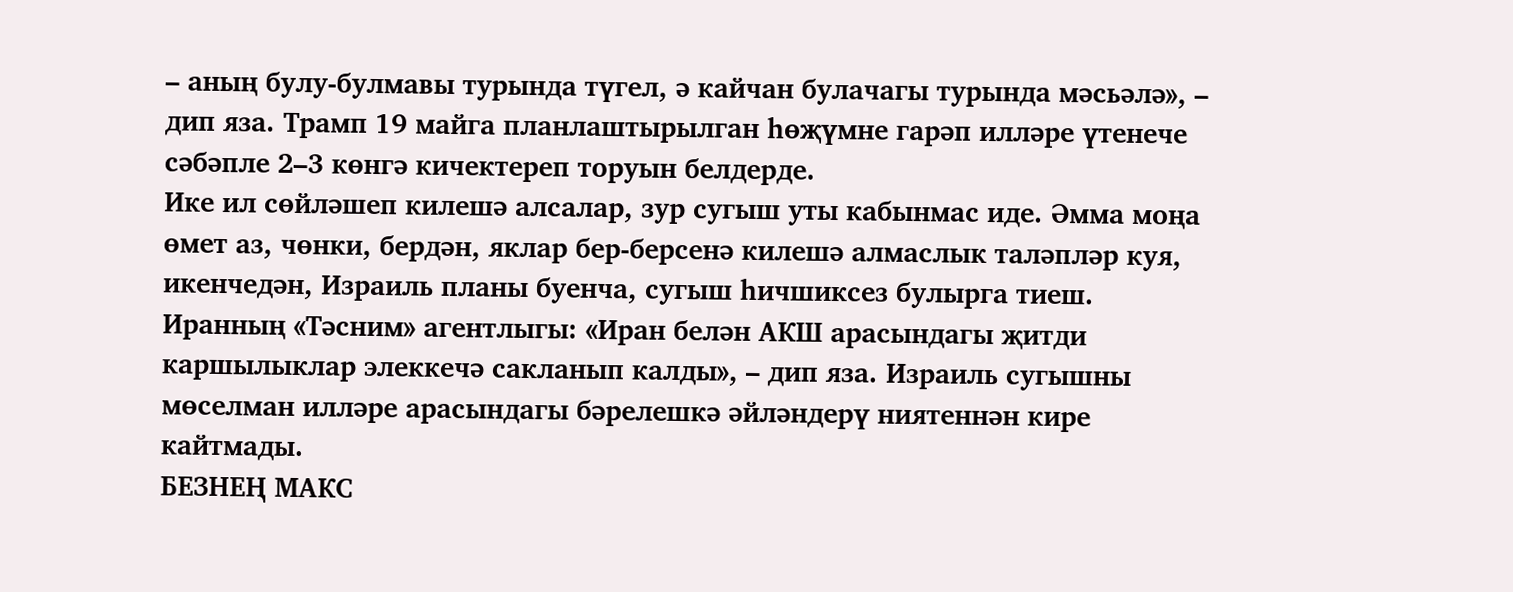– аның булу-булмавы турында түгел, ә кайчан булачагы турында мәсьәлә», – дип яза. Трамп 19 майга планлаштырылган һөҗүмне гарәп илләре үтенече сәбәпле 2–3 көнгә кичектереп торуын белдерде.
Ике ил сөйләшеп килешә алсалар, зур сугыш уты кабынмас иде. Әмма моңа өмет аз, чөнки, бердән, яклар бер-берсенә килешә алмаслык таләпләр куя, икенчедән, Израиль планы буенча, сугыш һичшиксез булырга тиеш. Иранның «Тәсним» агентлыгы: «Иран белән АКШ арасындагы җитди каршылыклар элеккечә сакланып калды», – дип яза. Израиль сугышны мөселман илләре арасындагы бәрелешкә әйләндерү ниятеннән кире кайтмады.
БЕЗНЕҢ МАКС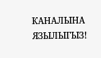КАНАЛЫНА ЯЗЫЛЫГЫЗ!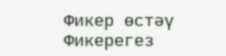Фикер өстәү
Фикерегез